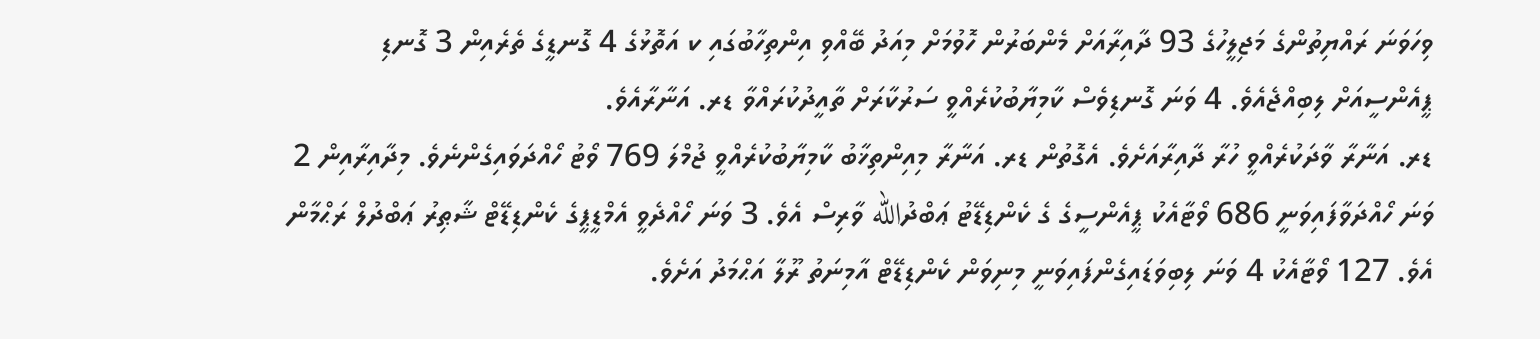ވިހަވަނަ ރައްޔިތުންގެ މަޖިލީހުގެ 93 ދާއިރާއަށް މެންބަރުން ހޮވުމަށް މިއަދު ބޭއްވި އިންތިހާބުގައި ކ އަތޮޅުގެ 4 ގޮނޑީގެ ތެރެއިން 3 ގޮނޑި ޕީއެންސީއަށް ލިބިއްޖެއެވެ. 4 ވަނަ ގޮނޑިވެސް ކާމިޔާބުކުރެއްވީ ސަރުކާރަށް ތާއީދުކުރައްވާ ޑރ. އަނާރާއެވެ.
ޑރ. އަނާރާ ވާދަކުރެއްވީ ހުރާ ދާއިރާއަށެވެ. އެގޮތުން ޑރ. އަނާރާ މިއިންތިޚާބު ކާމިޔާބުކުރެއްވީ ޖުމްލަ 769 ވޯޓު ހޯއްދަވައިގެންނެވެ. މިދާއިރާއިން 2 ވަނަ ހޯއްދަވާފައިވަނީ 686 ވޯޓާއެކު ޕީއެންސީގެ ގެ ކެންޑިޑޭޓު ޢަބްދުالله ވާރިސް އެވެ. 3 ވަނަ ހޯއްދެވީ އެމްޑީޕީގެ ކެންޑިޑޭޓް ޝާޠިރު ޢަބްދުލް ރަޙްމާން އެވެ. 127 ވޯޓާއެކު 4 ވަނަ ލިބިވަޑައިގެންފައިވަނީ މިނިވަން ކެންޑިޑޭޓް އާމިނަތު ރޫލާ އަޙްމަދު އަށެވެ.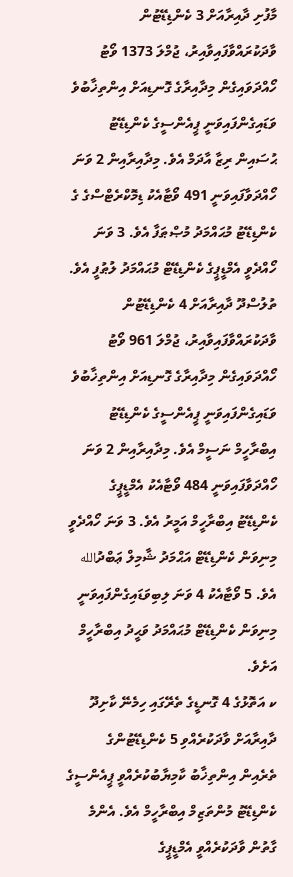މާފުށި ދާއިރާއަށް 3 ކެންޑިޑޭޓުން ވާދަކުރައްވާފައިވާއިރު، ޖުމްލަ 1373 ވޯޓު ހޯއްދަވައިގެން މިދާއިރާގެ ގޮނޑިއަށް އިންތިޚާބުވެ ވަޑައިގެންފައިވަނީ ޕީއެންސީގެ ކެންޑިޑޭޓު ޙުސައިން ރިޒާ އާދަމް އެވެ. މިދާއިރާއިން 2 ވަނަ ހޯއްދަވާފައިވަނީ 491 ވޯޓާއެކު ޑިމޮކްރެޓްސްގެ ގެ ކެންޑިޑޭޓު މުޙައްމަދު މުޞްޠަފާ އެވެ. 3 ވަނަ ހޯއްދެވީ އެމްޑީޕީގެ ކެންޑިޑޭޓް މުޙައްމަދު ލުޠުފީ އެވެ.
ތުލުސްދޫ ދާއިރާއަށް 4 ކެންޑިޑޭޓުން ވާދަކުރައްވާފައިވާއިރު، ޖުމްލަ 961 ވޯޓު ހޯއްދަވައިގެން މިދާއިރާގެ ގޮނޑިއަށް އިންތިޚާބުވެ ވަޑައިގެންފައިވަނީ ޕީއެންސީގެ ކެންޑިޑޭޓު އިބްރާހީމް ނަސީމް އެވެ. މިދާއިރާއިން 2 ވަނަ ހޯއްދަވާފައިވަނީ 484 ވޯޓާއެކު އެމްޑީޕީގެ ކެންޑިޑޭޓު އިބްރާހީމް އަމީރު އެވެ. 3 ވަނަ ހޯއްދެވީ މިނިވަން ކެންޑިޑޭޓް އަޙްމަދު ޝާމިލް ޢަބްދުالله އެވެ. 5 ވޯޓާއެކު 4 ވަނަ ލިބިވަޑައިގެންފައިވަނީ މިނިވަން ކެންޑިޑޭޓް މުޙައްމަދު ވަޙީދު އިބްރާހީމް އަށެވެ.
ކ އަތޮޅުގެ 4 ގޮނޑީގެ ތެރޭގައި ހިމެނޭ ކާށިދޫ ދާއިރާއަށް ވާދަކުރެއްވި 5 ކެންޑިޑޭޓުންގެ ތެރެއިން އިންތިޚާބު ކާމިޔާބުކުރެއްވީ ޕީއެންސީގެ ކެންޑިޑޭޓު މުންތަޒިމް އިބްރާހީމް އެވެ. އެންމެ ގާތުން ވާދަކުރެއްވީ އެމްޑީޕީގެ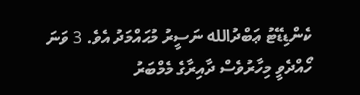ކެންޑިޑޭޓު ޢަބްދުالله ނަސީރު މުޙައްމަދު އެވެ. 3 ވަނަ ހޯއްދެވީ މިހާރުވެސް ދާއިރާގެ މެމްބަރު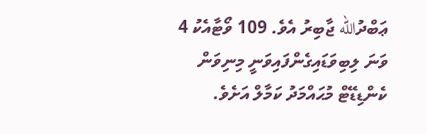ޢަބްދުالله ޖާބިރު އެވެ. 109 ވޯޓާއެކު 4 ވަނަ ލިބިވަޑައިގެންފައިވަނީ މިނިވަން ކެންޑިޑޭޓް މުޙައްމަދު ކަމާލް އަށެވެ.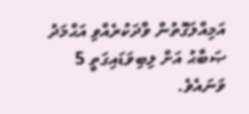އަމިއްލަގޮތުން ވާދަކުރެއްވި އަޙްމަދު ޞަބާޙު އަށް ލިބިވަޑައިގަތީ 5 ވަނައެވެ.